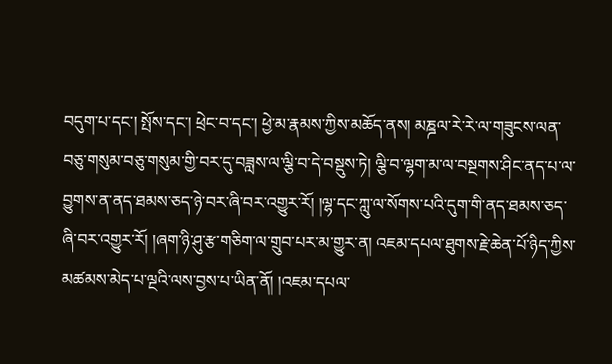བདུག་པ་དང་། སྤོས་དང་། ཕྲེང་བ་དང་། ཕྱེ་མ་རྣམས་ཀྱིས་མཆོད་ནས། མཎྜལ་རེ་རེ་ལ་གཟུངས་ལན་བཅུ་གསུམ་བཅུ་གསུམ་གྱི་བར་དུ་བཟླས་ལ་ལྕི་བ་དེ་བསྡུས་ཏེ། ལྕི་བ་ལྷག་མ་ལ་བསྔགས་ཤིང་ནད་པ་ལ་བྱུགས་ན་ནད་ཐམས་ཅད་ཉེ་བར་ཞི་བར་འགྱུར་རོ། །ལྷ་དང་ཀླུ་ལ་སོགས་པའི་དུག་གི་ནད་ཐམས་ཅད་ཞི་བར་འགྱུར་རོ། །ཞག་ཉི་ཤུ་རྩ་གཅིག་ལ་གྲུབ་པར་མ་གྱུར་ན། འཇམ་དཔལ་ཐུགས་རྗེ་ཆེན་པོ་ཉིད་ཀྱིས་མཚམས་མེད་པ་ལྔའི་ལས་བྱས་པ་ཡིན་ནོ། །འཇམ་དཔལ་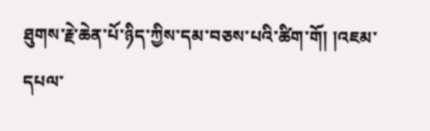ཐུགས་རྗེ་ཆེན་པོ་ཉིད་ཀྱིས་དམ་བཅས་པའི་ཚིག་གོ། །འཇམ་དཔལ་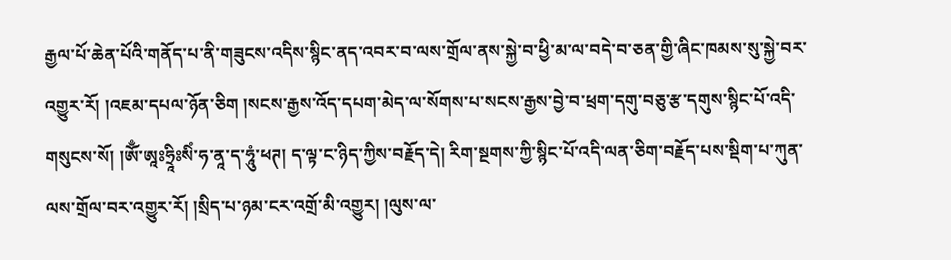རྒྱལ་པོ་ཆེན་པོའི་གནོད་པ་ནི་གཟུངས་འདིས་སྙིང་ནད་འབར་བ་ལས་གྲོལ་ནས་སྐྱེ་བ་ཕྱི་མ་ལ་བདེ་བ་ཅན་གྱི་ཞིང་ཁམས་སུ་སྐྱེ་བར་འགྱུར་རོ། །འཇམ་དཔལ་ཉོན་ཅིག །སངས་རྒྱས་འོད་དཔག་མེད་ལ་སོགས་པ་སངས་རྒྱས་བྱེ་བ་ཕྲག་དགུ་བཅུ་རྩ་དགུས་སྙིང་པོ་འདི་གསུངས་སོ། །ཨོྃ་ཨཱཿཧྲཱིཿསིཾ་ཧ་ནཱ་ད་ཧཱུཾ་ཕཊ། ད་ལྟ་ང་ཉིད་ཀྱིས་བརྗོད་དེ། རིག་སྔགས་ཀྱི་སྙིང་པོ་འདི་ལན་ཅིག་བརྗོད་པས་སྡིག་པ་ཀུན་ལས་གྲོལ་བར་འགྱུར་རོ། །སྲིད་པ་ཉམ་ངར་འགྲོ་མི་འགྱུར། །ལུས་ལ་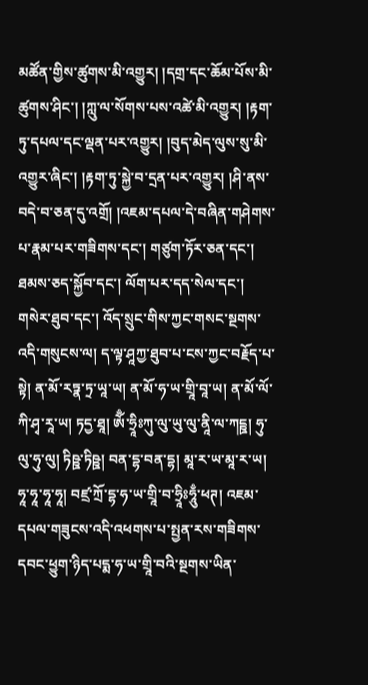མཚོན་གྱིས་ཚུགས་མི་འགྱུར། །དགྲ་དང་ཆོམ་པོས་མི་ཚུགས་ཤིང་། །ཀླུ་ལ་སོགས་པས་འཚེ་མི་འགྱུར། །རྟག་ཏུ་དཔལ་དང་ལྡན་པར་འགྱུར། །བུད་མེད་ལུས་སུ་མི་འགྱུར་ཞིང་། །རྟག་ཏུ་སྐྱེ་བ་དྲན་པར་འགྱུར། །ཤི་ནས་བདེ་བ་ཅན་དུ་འགྲོ། །འཇམ་དཔལ་དེ་བཞིན་གཤེགས་པ་རྣམ་པར་གཟིགས་དང་། གཙུག་ཏོར་ཅན་དང་། ཐམས་ཅད་སྐྱོབ་དང་། ལོག་པར་དད་སེལ་དང་། གསེར་ཐུབ་དང་། འོད་སྲུང་གིས་ཀྱང་གསང་སྔགས་འདི་གསུངས་ལ། ད་ལྟ་ཤཱཀྱ་ཐུབ་པ་ངས་ཀྱང་བརྗོད་པ་སྟེ། ན་མོ་རཏྣ་ཏྲ་ཡཱ་ཡ། ན་མོ་ཧ་ཡ་གྲཱི་བཱ་ཡ། ན་མོ་ལོ་ཀི་ཤྭ་རཱ་ཡ། ཏདྱ་ཐཱ། ཨོྃ་ཧྲཱིཿཀུ་ལུ་ཡུ་ལུ་ནཱི་ལ་ཀདྛ། ཧུ་ལུ་ཧུ་ལུ། ཏིཥྛ་ཏིཥྛ། བན་དྷ་བན་དྷ། མཱ་ར་ཡ་མཱ་ར་ཡ། ཧཱ་ཧཱ་ཧཱ་ཧཱ། བཛྲ་ཀྲོ་དྷ་ཧ་ཡ་གྲཱི་བ་ཧྲཱིཿཧཱུྃ་ཕཊ། འཇམ་དཔལ་གཟུངས་འདི་འཕགས་པ་སྤྱན་རས་གཟིགས་དབང་ཕྱུག་ཉིད་པདྨ་ཧ་ཡ་གྲཱི་བའི་སྔགས་ཡིན་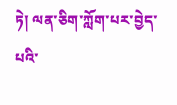ཏེ། ལན་ཅིག་ཀློག་པར་བྱེད་པའི་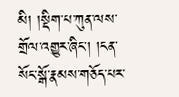མི། །སྡིག་པ་ཀུན་ལས་གྲོལ་འགྱུར་ཞིང་། །ངན་སོང་སྒོ་རྣམས་གཅོད་པར་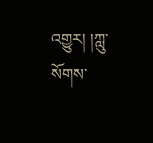འགྱུར། །ཀླུ་སོགས་